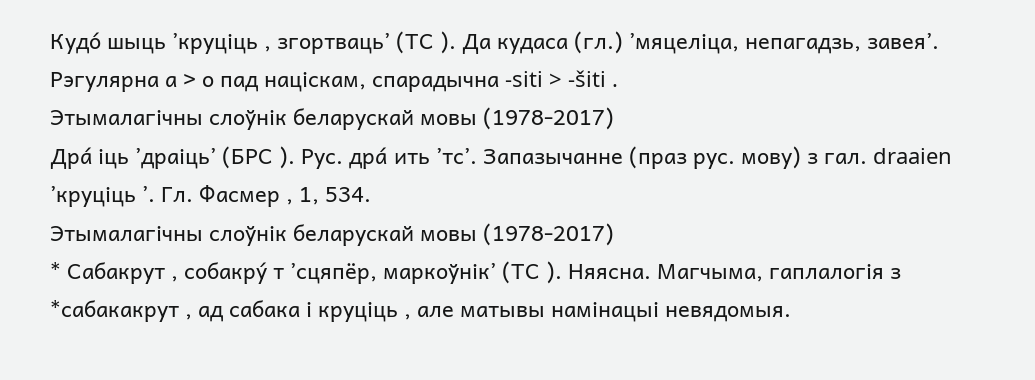Кудо́ шыць ’круціць , згортваць’ (ТС ). Да кудаса (гл.) ’мяцеліца, непагадзь, завея’. Рэгулярна а > о пад націскам, спарадычна ‑siti > ‑šiti .
Этымалагічны слоўнік беларускай мовы (1978-2017)
Дра́ іць ’драіць’ (БРС ). Рус. дра́ ить ’тс’. Запазычанне (праз рус. мову) з гал. draaien ’круціць ’. Гл. Фасмер , 1, 534.
Этымалагічны слоўнік беларускай мовы (1978-2017)
* Сабакрут , собакру́ т ’сцяпёр, маркоўнік’ (ТС ). Няясна. Магчыма, гаплалогія з *сабакакрут , ад сабака і круціць , але матывы намінацыі невядомыя.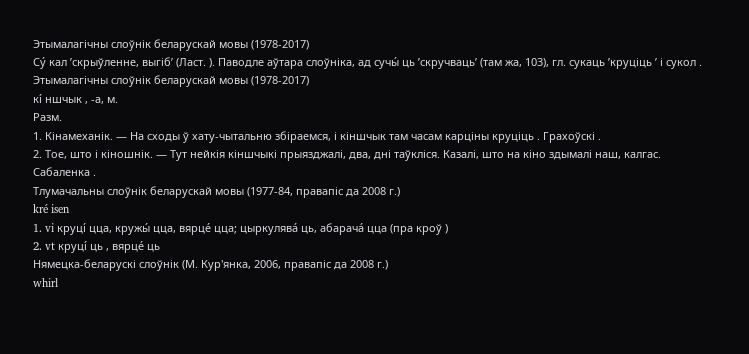Этымалагічны слоўнік беларускай мовы (1978-2017)
Су́ кал ’скрыўленне, выгіб’ (Ласт. ). Паводле аўтара слоўніка, ад сучы́ ць ’скручваць’ (там жа, 103), гл. сукаць ’круціць ’ і сукол .
Этымалагічны слоўнік беларускай мовы (1978-2017)
кі́ ншчык , ‑а, м.
Разм.
1. Кінамеханік. — На сходы ў хату-чытальню збіраемся, і кіншчык там часам карціны круціць . Грахоўскі .
2. Тое, што і кіношнік. — Тут нейкія кіншчыкі прыязджалі, два, дні таўкліся. Казалі, што на кіно здымалі наш, калгас. Сабаленка .
Тлумачальны слоўнік беларускай мовы (1977-84, правапіс да 2008 г.)
kré isen
1. vi круці́ цца, кружы́ цца, вярце́ цца; цыркулява́ ць, абарача́ цца (пра кроў )
2. vt круці́ ць , вярце́ ць
Нямецка-беларускі слоўнік (М. Кур'янка, 2006, правапіс да 2008 г.)
whirl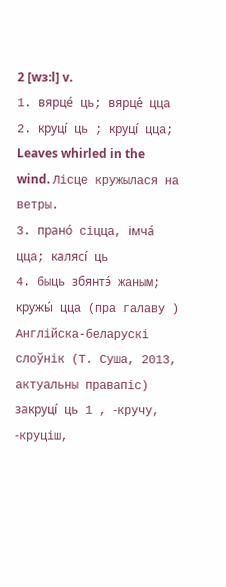2 [wɜ:l] v.
1. вярце́ ць; вярце́ цца
2. круці́ ць ; круці́ цца;
Leaves whirled in the wind. Лісце кружылася на ветры.
3. прано́ сіцца, імча́ цца; калясі́ ць
4. быць збянтэ́ жаным; кружы́ цца (пра галаву )
Англійска-беларускі слоўнік (Т. Суша, 2013, актуальны правапіс)
закруці́ ць 1 , ‑кручу, ‑круціш,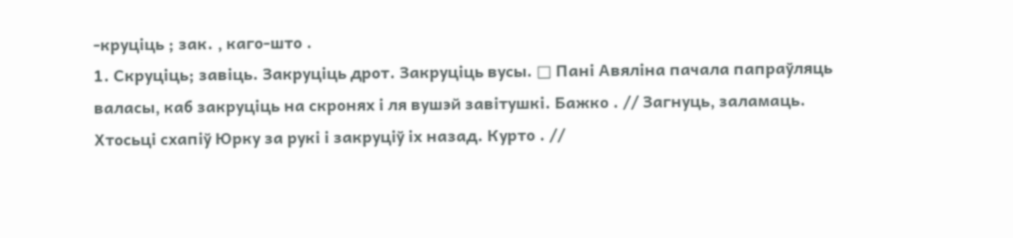‑круціць ; зак. , каго-што .
1. Скруціць; завіць. Закруціць дрот. Закруціць вусы. □ Пані Авяліна пачала папраўляць валасы, каб закруціць на скронях і ля вушэй завітушкі. Бажко . // Загнуць, заламаць. Хтосьці схапіў Юрку за рукі і закруціў іх назад. Курто . //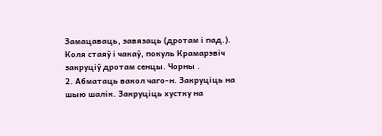Замацаваць, завязаць (дротам і пад.). Коля стаяў і чакаў, покуль Крамарэвіч закруціў дротам сенцы. Чорны .
2. Абматаць вакол чаго‑н. Закруціць на шыю шалік. Закруціць хустку на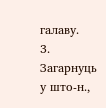галаву.
3. Загарнуць у што‑н.,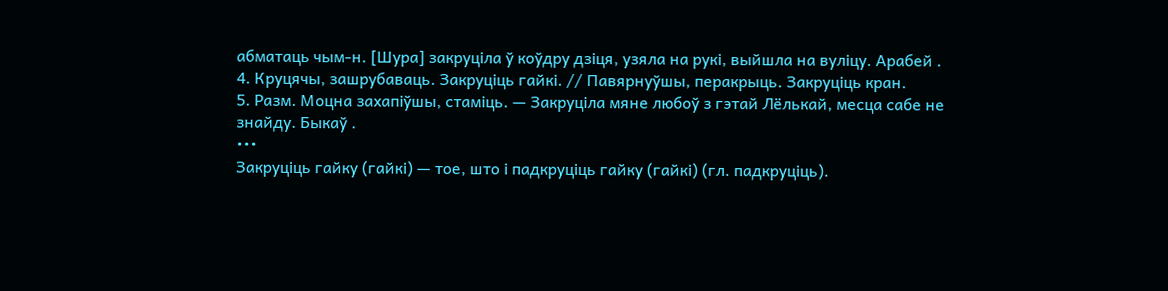абматаць чым‑н. [Шура] закруціла ў коўдру дзіця, узяла на рукі, выйшла на вуліцу. Арабей .
4. Круцячы, зашрубаваць. Закруціць гайкі. // Павярнуўшы, перакрыць. Закруціць кран.
5. Разм. Моцна захапіўшы, стаміць. — Закруціла мяне любоў з гэтай Лёлькай, месца сабе не знайду. Быкаў .
•••
Закруціць гайку (гайкі) — тое, што і падкруціць гайку (гайкі) (гл. падкруціць).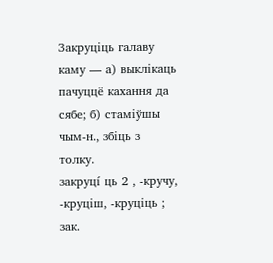Закруціць галаву каму — а) выклікаць пачуццё кахання да сябе; б) стаміўшы чым‑н., збіць з толку.
закруці́ ць 2 , ‑кручу, ‑круціш, ‑круціць ; зак.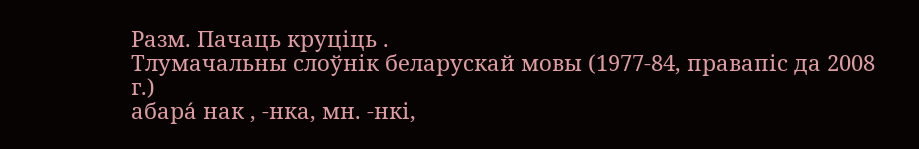Разм. Пачаць круціць .
Тлумачальны слоўнік беларускай мовы (1977-84, правапіс да 2008 г.)
абара́ нак , -нка, мн. -нкі,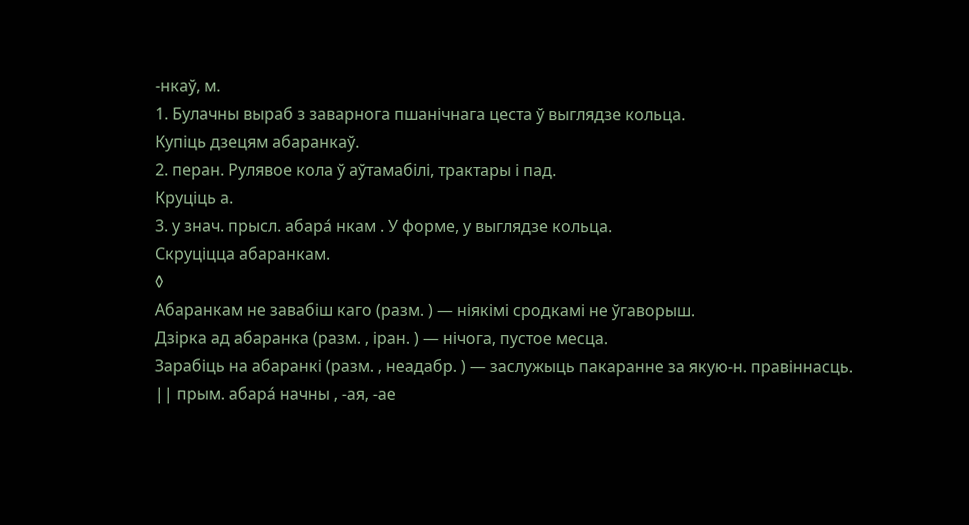-нкаў, м.
1. Булачны выраб з заварнога пшанічнага цеста ў выглядзе кольца.
Купіць дзецям абаранкаў.
2. перан. Рулявое кола ў аўтамабілі, трактары і пад.
Круціць а.
3. у знач. прысл. абара́ нкам . У форме, у выглядзе кольца.
Скруціцца абаранкам.
◊
Абаранкам не завабіш каго (разм. ) — ніякімі сродкамі не ўгаворыш.
Дзірка ад абаранка (разм. , іран. ) — нічога, пустое месца.
Зарабіць на абаранкі (разм. , неадабр. ) — заслужыць пакаранне за якую-н. правіннасць.
|| прым. абара́ начны , -ая, -ае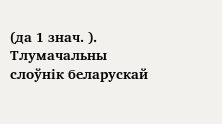(да 1 знач. ).
Тлумачальны слоўнік беларускай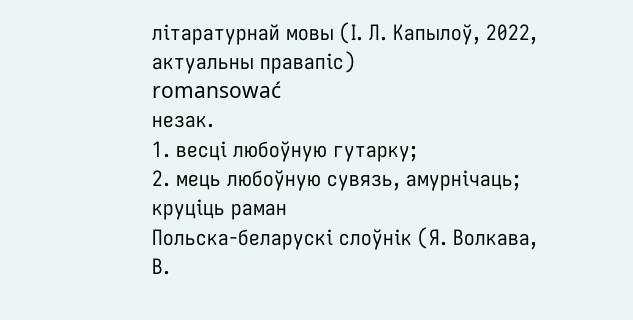літаратурнай мовы (І. Л. Капылоў, 2022, актуальны правапіс)
romansować
незак.
1. весці любоўную гутарку;
2. мець любоўную сувязь, амурнічаць; круціць раман
Польска-беларускі слоўнік (Я. Волкава, В.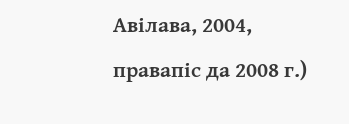Авілава, 2004, правапіс да 2008 г.)